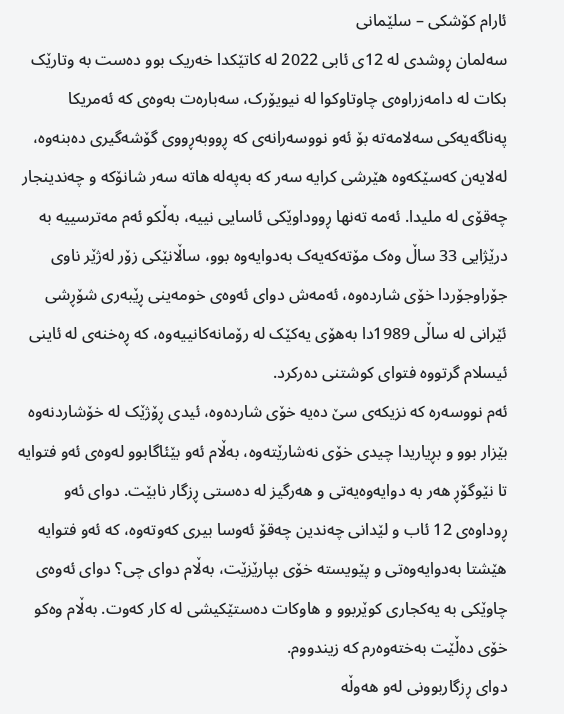ئارام كۆشكی – سلێمانی
سەلمان ڕوشدی لە 12ی ئابی 2022 لە کاتێکدا خەریک بوو دەست بە وتارێک بکات لە دامەزراوەی چاوتاوکوا لە نیویۆرک، سەبارەت بەوەی کە ئەمریکا پەناگەیەکی سەلامەتە بۆ ئەو نووسەرانەی کە ڕووبەڕووی گۆشەگیری دەبنەوە، لەلایەن کەسێکەوە ھێرشی کرایە سەر کە بەپەلە ھاتە سەر شانۆکە و چەندینجار چەقۆی لە ملیدا. ئەمە تەنها ڕووداوێکی ئاسایی نییە، بەڵکو ئەم مەترسییە بە درێژایی 33 ساڵ وەک مۆتەکەیەک بەدوایەوە بوو، ساڵانێکی زۆر لەژێر ناوی جۆراوجۆردا خۆی شاردەوە، ئەمەش دوای ئەوەی خومەینی ڕێبەری شۆڕشی ئێرانی لە ساڵی 1989دا بەهۆی یەکێک لە رۆمانەکانییەوە، کە ڕەخنەی لە ئاینی ئیسلام گرتووە فتوای کوشتنی دەرکرد.
ئەم نووسەرە کە نزیکەی سێ دەیە خۆی شاردەوە، ئیدی ڕۆژێک لە خۆشاردنەوە بێزار بوو و بڕیاریدا چیدی خۆی نەشارێتەوە، بەڵام ئەو بێئاگابوو لەوەی ئەو فتوایە تا نێوگۆڕ هەر بە دوایەوەیەتی و هەرگیز لە دەستی ڕزگار نابێت. دوای ئەو ڕوداوەی 12 ئاب و لێدانی چەندین چەقۆ ئەوسا بیری کەوتەوە، کە ئەو فتوایە هێشتا بەدوایەوەتی و پێویستە خۆی بپارێزێت، بەڵام دوای چی؟ دوای ئەوەی چاوێکی بە یەکجاری کوێربوو و هاوکات دەستێکیشی لە کار کەوت. بەڵام وەکو خۆی دەڵێت بەختەوەرم کە زیندووم.
دوای ڕزگاربوونی لەو هەوڵە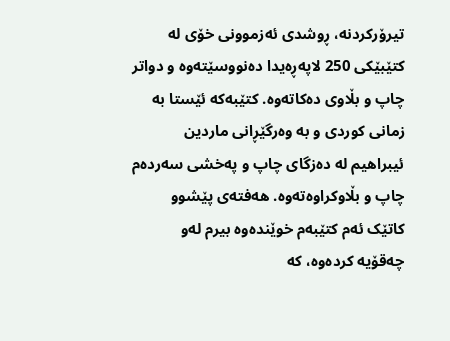تیرۆرکردنە، ڕوشدی ئەزموونی خۆی لە کتێبێکی 250 لاپەڕەیدا دەنووسێتەوە و دواتر چاپ و بڵاوی دەکاتەوە. کتێبەکە ئێستا بە زمانی کوردی و بە وەرگێڕانی ماردین ئیبراهیم لە دەزگای چاپ و پەخشی سەردەم چاپ و بڵاوکراوەتەوە. هەفتەی پێشوو کاتێک ئەم کتێبەم خوێندەوە بیرم لەو چەقۆیە کردەوە، کە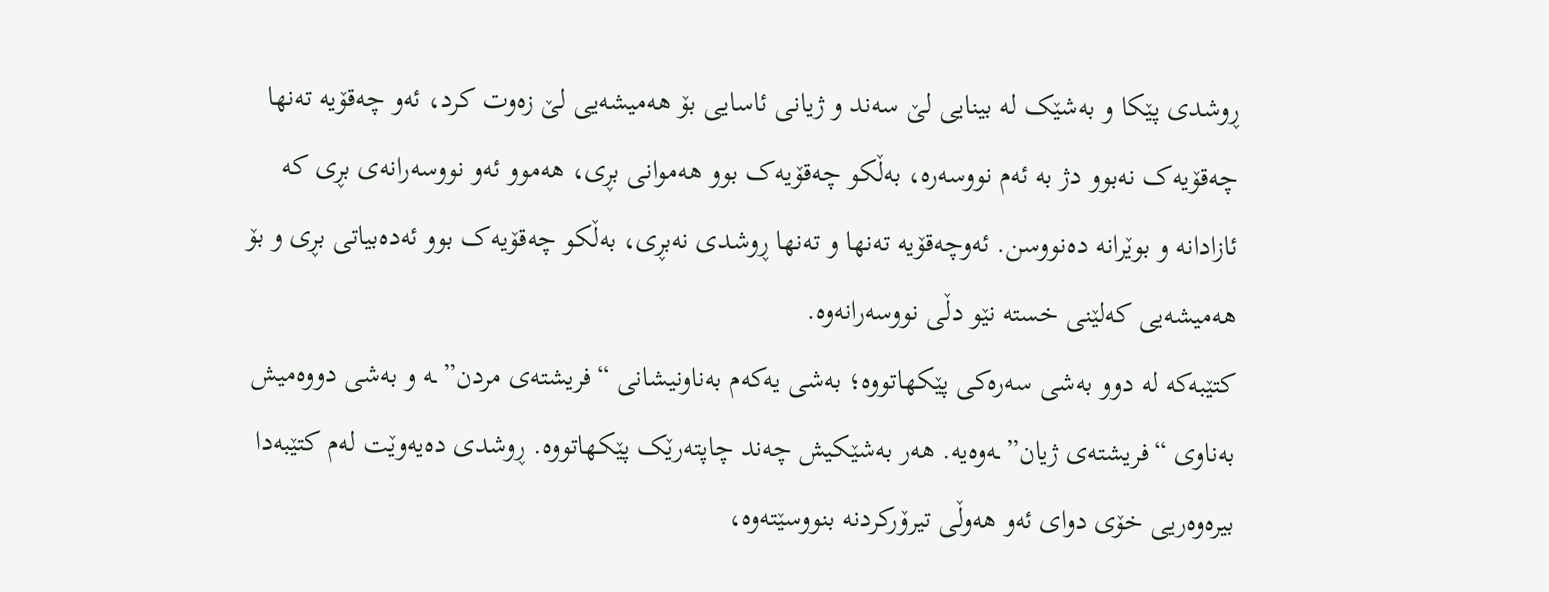ڕوشدی پێکا و بەشێک لە بینایی لێ سەند و ژیانی ئاسایی بۆ هەمیشەیی لێ زەوت کرد، ئەو چەقۆیە تەنها چەقۆیەک نەبوو دژ بە ئەم نووسەرە، بەڵکو چەقۆیەک بوو هەموانی بڕی، هەموو ئەو نووسەرانەی بڕی کە ئازادانە و بوێرانە دەنووسن. ئەوچەقۆیە تەنها و تەنها ڕوشدی نەبڕی، بەڵکو چەقۆیەک بوو ئەدەبیاتی بڕی و بۆ هەمیشەیی کەلێنی خستە نێو دڵی نووسەرانەوە.
کتێبەکە لە دوو بەشی سەرەکی پێکهاتووە؛ بەشی یەکەم بەناونیشانی “فریشتەی مردن”ـە و بەشی دووەمیش بەناوی “فریشتەی ژیان”ـەوەیە. هەر بەشێکیش چەند چاپتەرێک پێکهاتووە. ڕوشدی دەیەوێت لەم کتێبەدا بیرەوەریی خۆی دوای ئەو هەوڵی تیرۆرکردنە بنووسێتەوە،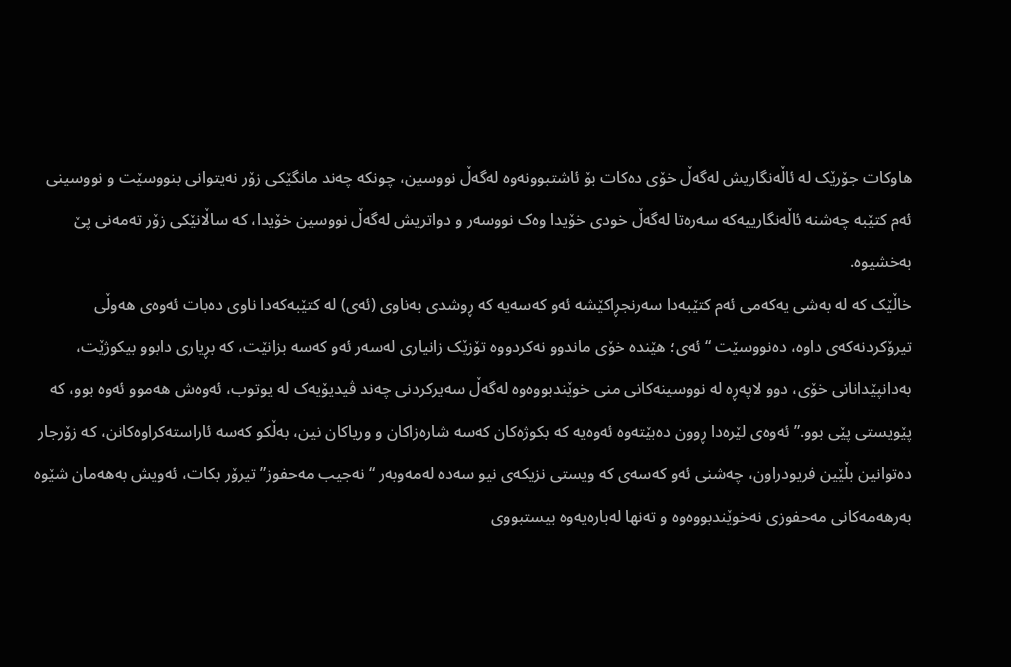هاوکات جۆرێک لە ئاڵەنگاریش لەگەڵ خۆی دەکات بۆ ئاشتبوونەوە لەگەڵ نووسین، چونکە چەند مانگێکی زۆر نەیتوانی بنووسێت و نووسینی ئەم کتێبە چەشنە ئاڵەنگارییەکە سەرەتا لەگەڵ خودی خۆیدا وەک نووسەر و دواتریش لەگەڵ نووسین خۆیدا، کە ساڵانێکی زۆر تەمەنی پێ بەخشیوە.
خاڵێک کە لە بەشی یەکەمی ئەم کتێبەدا سەرنجڕاکێشە ئەو کەسەیە کە ڕوشدی بەناوی (ئەی) لە کتێبەکەدا ناوی دەبات ئەوەی هەوڵی تیرۆکردنەکەی داوە، دەنووسێت “ئەی؛ هێندە خۆی ماندوو نەکردووە تۆزێک زانیاری لەسەر ئەو کەسە بزانێت، کە بڕیاری دابوو بیکوژێت، بەدانپێدانانی خۆی، دوو لاپەڕە لە نووسینەکانی منی خوێندبووەوە لەگەڵ سەیرکردنی چەند ڤیدیۆیەک لە یوتوب، ئەوەش هەموو ئەوە بوو، کە پێویستی پێی بوو.” ئەوەی لێرەدا ڕوون دەبێتەوە ئەوەیە کە بکوژەکان کەسە شارەزاکان و وریاکان نین، بەڵکو کەسە ئاراستەکراوەکانن، کە زۆرجار دەتوانین بڵێین فریودراون، چەشنی ئەو کەسەی کە ویستی نزیکەی نیو سەدە لەمەوبەر “نەجیب مەحفوز” تیرۆر بکات، ئەویش بەهەمان شێوە بەرهەمەکانی مەحفوزی نەخوێندبووەوە و تەنها لەبارەیەوە بیستبووی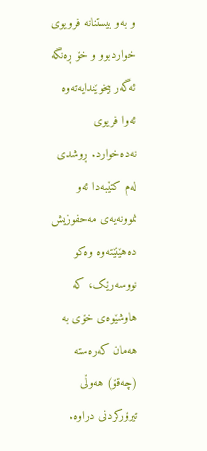و بەو بیستنانە فرویوی خواردبوو و خۆ ڕەنگە ئەگەر بیخوێندایەتەوە ئەوا فریوی نەدەخوارد. ڕوشدی لەم کتێبەدا ئەو نموونەیەی مەحفوزیش دەهێنێتەوە وەکو نووسەرێک، کە هاوشێوەی خۆی بە هەمان کەرەستە (چەقۆ) هەوڵی تیرۆرکردنی دراوە.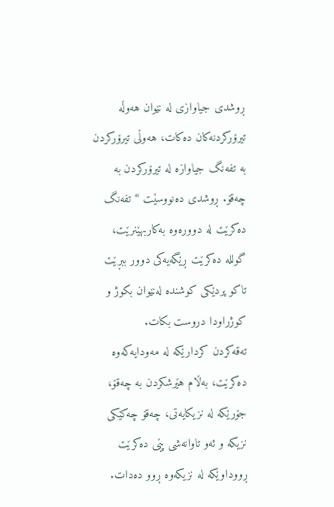ڕوشدی جیاوازی لە نێوان هەوڵە تیرۆرکردنەکان دەکات، هەوڵی تیرۆرکردن بە تفەنگ جیاوازە لە تیرۆرکردن بە چەقۆ. ڕوشدی دەنووسێت “تفەنگ دەکرێت لە دوورەوە بەکاربهێنرێت، گوللە دەکرێت ڕێگەیەکی دوور ببڕێت تاکو پردێکی کوشندە لەنێوان بکوژ و کوژراودا دروست بکات.
تەقەکردن کردارێکە لە مەودایەکەوە دەکرێت، بەڵام هێرشکردن بە چەقۆ، جۆرێکە لە نزیکایەتی، چەقۆ چەکێکی نزیکە و ئەو تاوانەشی پێی دەکرێت ڕووداوێکە لە نزیکەوە ڕوو دەدات.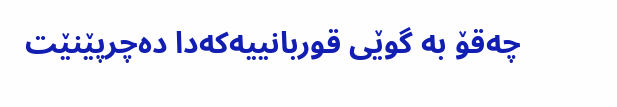چەقۆ بە گوێی قوربانییەکەدا دەچرپێنێت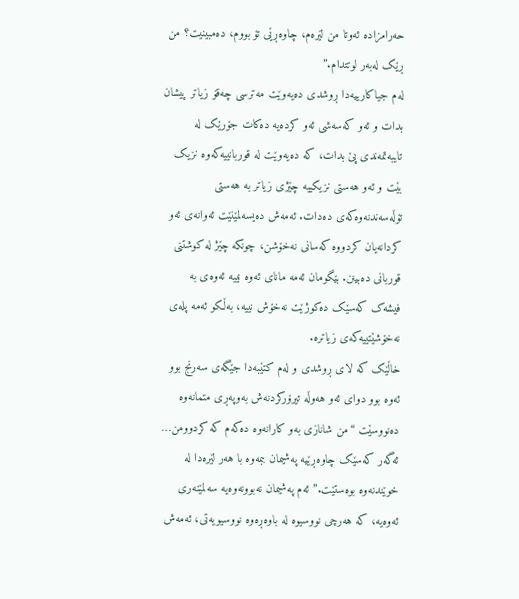حەرامزادە ئەوتا من لێرەم، چاوەڕێی تۆ بووم، دەمبینیت؟ من ڕێک لەبەر لوتتدام.”
لەم جیاکارییەدا ڕوشدی دەیەوێت مەترسی چەقۆ زیاتر پیشان بدات و ئەو کەسەشی ئەو کردەیە دەکات جۆرێک لە تایبەتمەندی پێ بدات، کە دەیەوێت لە قوربانییەکەوە نزیک بێت و ئەو هەستی نزیکییە چێژی زیاتر بە هەستی تۆڵەسەندنەوەکەی دەدات. ئەمەش دەیسەلمێنێت ئەوانەی ئەو کردانەیان کردووە کەسانی نەخۆشن، چونکە چێژ لە کوشتنی قوربانی دەبینن. بێگومان ئەمە مانای ئەوە نییە ئەوەی بە فیشەک کەسێک دەکوژێت نەخۆش نییە، بەڵکو ئەمە پلەی نەخۆشێتییەکەی زیاترە.
خاڵێک کە لای ڕوشدی و لەم کتێبەدا جێگەی سەرنج بوو ئەوە بوو دوای ئەو هەوڵە تیرۆرکردنەش بەوپەڕی متمانەوە دەنووسێت “من شانازی بەو کارانەوە دەکەم کە کردوومن… ئەگەر کەسێک چاوەڕێیە پەشیمان ببمەوە با هەر لێرەدا لە خوێندنەوە بوەستێت.” ئەم پەشیمان نەبوونەوەیە سەلمێنەری ئەوەیە، کە هەرچی نووسیوە لە باوەڕەوە نووسیویەتی، ئەمەش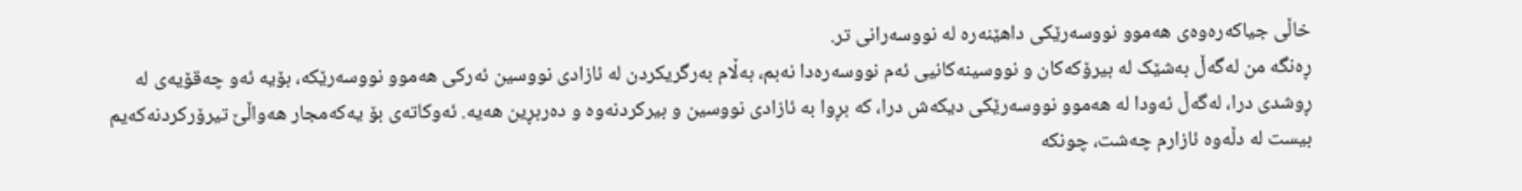خاڵی جیاکەرەوەی هەموو نووسەرێکی داهێنەرە لە نووسەرانی تر.
ڕەنگە من لەگەڵ بەشێک لە بیرۆکەکان و نووسینەکانیی ئەم نووسەرەدا نەبم، بەڵام بەرگریکردن لە ئازادی نووسین ئەرکی هەموو نووسەرێکە، بۆیە ئەو چەقۆیەی لە ڕوشدی درا، لەگەڵ ئەودا لە هەموو نووسەرێکی دیکەش درا، کە بڕوا بە ئازادی نووسین و بیرکردنەوە و دەربڕین هەیە. ئەوکاتەی بۆ یەکەمجار هەواڵێ تیرۆرکردنەکەیم بیست لە دڵەوە ئازارم چەشت، چونکە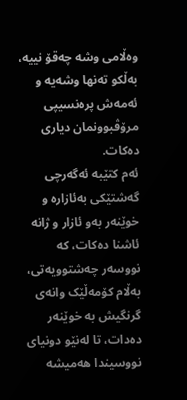وەڵامی وشە چەقۆ نییە، بەڵکو تەنها وشەیە و ئەمەش پرەنسیپی مرۆڤبوونمان دیاری دەکات.
ئەم کتێبە ئەگەرچی گەشتێکی بەئازارە و خوێنەر بەو ئازار و ژانە ئاشنا دەکات، کە نووسەر چەشتوویەتی، بەڵام کۆمەڵێک وانەی گرنگیش بە خوێنەر دەدات، تا لەنێو دونیای نووسیندا هەمیشە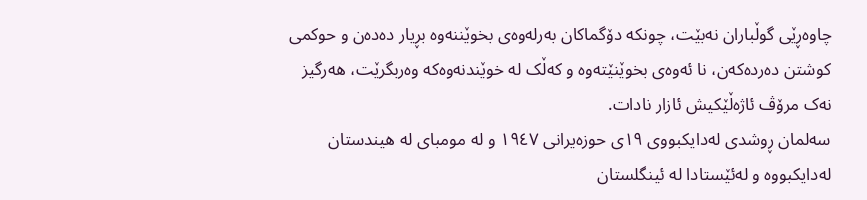چاوەڕێی گوڵباران نەبێت، چونکە دۆگماکان بەرلەوەی بخوێننەوە بڕیار دەدەن و حوکمی کوشتن دەردەکەن، نا ئەوەی بخوێنێتەوە و کەڵک لە خوێندنەوەکە وەربگرێت، هەرگیز نەک مرۆڤ ئاژەڵێکیش ئازار نادات.
سەلمان ڕوشدی لەدایکبووی ١٩ی حوزەیرانی ١٩٤٧ و لە مومبای لە ھیندستان لەدایکبووە و لەئێستادا لە ئینگلستان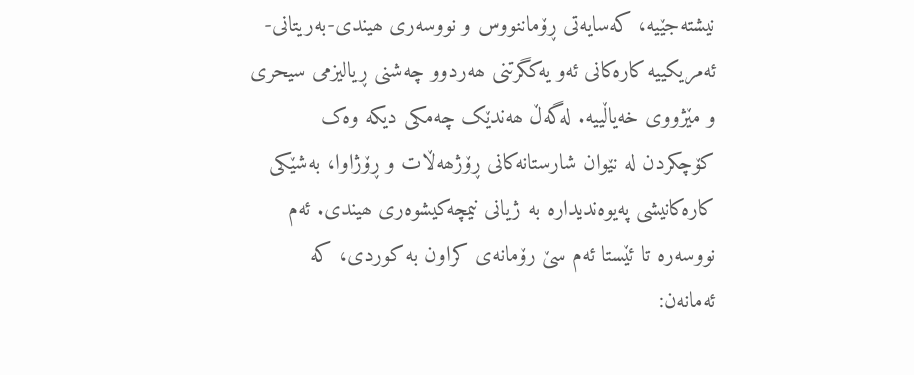نیشتەجێیە، کەسایەتی ڕۆماننووس و نووسەری ھیندی-بەریتانی-ئەمریکییە کارەکانی ئەو یەکگرتنی ھەردوو چەشنی ڕیالیزمی سیحری و مێژووی خەیاڵییە. لەگەڵ ھەندێک چەمکی دیکە وەک کۆچکردن لە نێوان شارستانەکانی ڕۆژھەڵات و ڕۆژاوا، بەشێکی کارەکانیشی پەیوەندیدارە بە ژیانی نیمچەکیشوەری ھیندی. ئەم نووسەرە تا ئێستا ئەم سێ رۆمانەی کراون بە کوردی، کە ئەمانەن: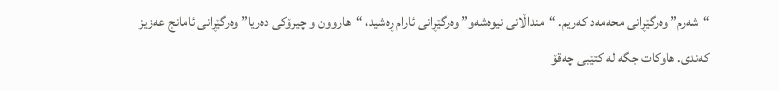“شەرم” وەرگێڕانی محەمەد کەریم. “منداڵانی نیوەشەو” وەرگێڕانی ئارام ڕەشید، “هاروون و چیرۆکی دەریا” وەرگێڕانی ئامانج عەزیز کەندی. هاوکات جگە لە کتێبی چەقۆ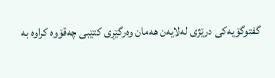گفتوگۆیەکی درێژی لەلایەن هەمان وەرگێڕی کتێبی چەقۆوە کراوە بە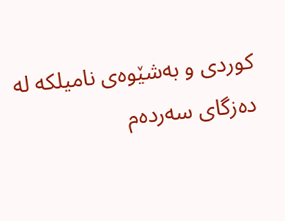کوردی و بەشێوەی نامیلکە لە دەزگای سەردەم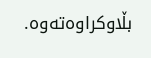بڵاوکراوەتەوە.